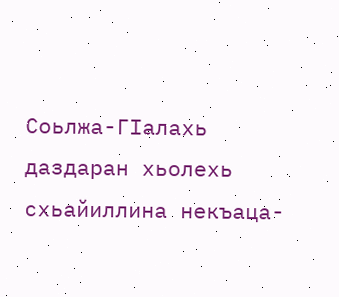Соьлжа-ГIалахь даздаран хьолехь схьайиллина некъаца-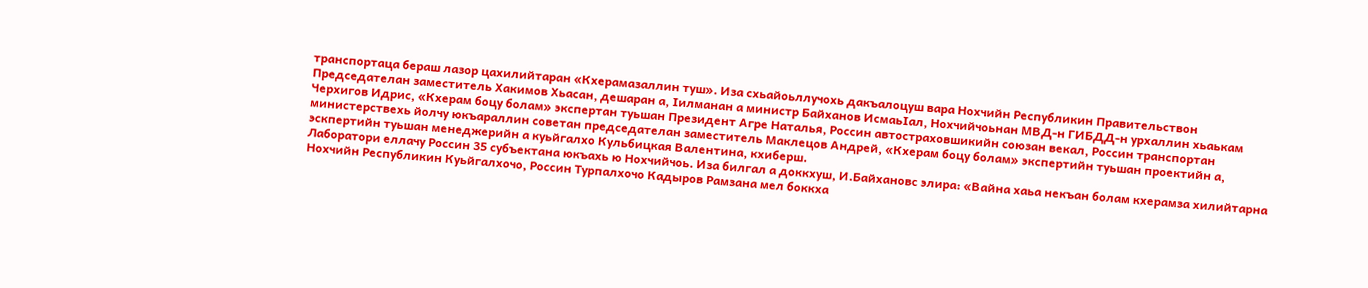транспортаца бераш лазор цахилийтаран «Кхерамазаллин туш». Иза схьайоьллучохь дакъалоцуш вара Нохчийн Республикин Правительствон Председателан заместитель Хакимов Хьасан, дешаран а, Iилманан а министр Байханов ИсмаьIал, Нохчийчоьнан МВД-н ГИБДД-н урхаллин хьаькам Черхигов Идрис, «Кхерам боцу болам» экспертан туьшан Президент Агре Наталья, Россин автостраховшикийн союзан векал, Россин транспортан министерствехь йолчу юкъараллин советан председателан заместитель Маклецов Андрей, «Кхерам боцу болам» экспертийн туьшан проектийн а, эскпертийн туьшан менеджерийн а куьйгалхо Кульбицкая Валентина, кхиберш.
Лаборатори еллачу Россин 35 субъектана юкъахь ю Нохчийчоь. Иза билгал а доккхуш, И.Байхановс элира: «Вайна хаьа некъан болам кхерамза хилийтарна Нохчийн Республикин Куьйгалхочо, Россин Турпалхочо Кадыров Рамзана мел боккха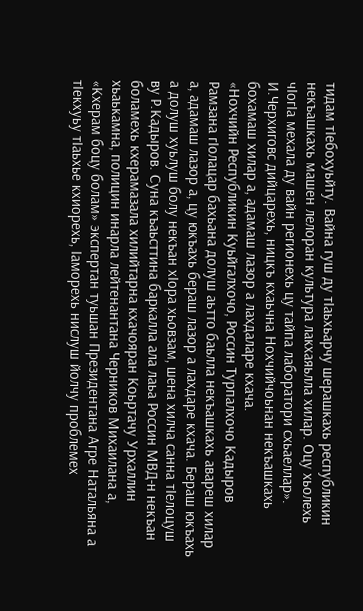тидам тIебохуьйту. Вайна гуш ду тIаьхьарчу шерашкахь республикин некъашкахь машен лелоран культура лакхаяьлла хилар. Оцу хьолехь чIогIа мехала ду вайн регионехь цу тайпа лаборатори схьаеллар».
И.Черхиговс дийцарехь, ницкъ кхаьчна Нохчийчоьнан некъашкахь бохамаш хилар а, адамаш лазор а лахдаларе кхача.
«Нохчийн Республикин Куьйгалхочо, Россин Турпалхочо Кадыров Рамзана гIолацар бахьана долуш аьтто баьлла некъашкахь авареш хилар а, адамаш лазор а, цу юкъахь бераш лазор а лахдаре кхача. Бераш юкъахь а долуш хуьлуш болу некъан хIора хьовзам, шена хилча санна тIелоцуш ву Р.Кадыров. Суна къаьсттина баркалла ала лаьа Россин МВД-н некъан боламехь кхерамазала хилийтарна кхачояран Коьртачу Урхаллин хьаькамна, полицин инарла лейтенантана Черников Михаилана а, «Кхерам боцу болам» экспертан туьшан Президентана Агре Натальяна а тIекхуьу тIаьхье кхиорехь, Iаморехь нислуш йолчу проблемех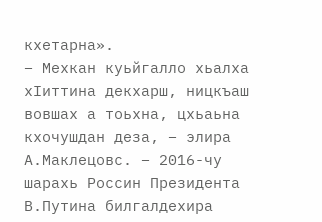кхетарна».
– Мехкан куьйгалло хьалха хIиттина декхарш, ницкъаш вовшах а тоьхна, цхьаьна кхочушдан деза, – элира А.Маклецовс. – 2016-чу шарахь Россин Президента В.Путина билгалдехира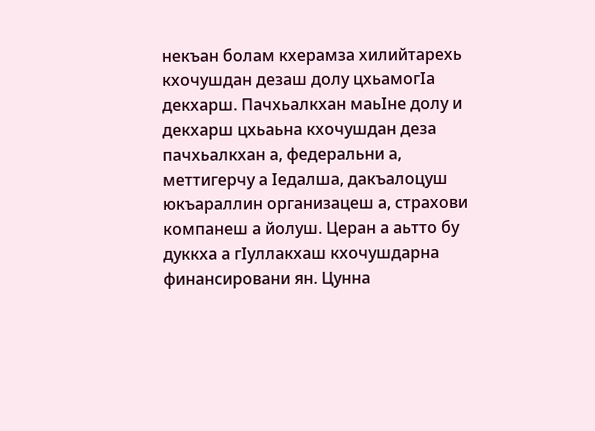некъан болам кхерамза хилийтарехь кхочушдан дезаш долу цхьамогIа декхарш. Пачхьалкхан маьIне долу и декхарш цхьаьна кхочушдан деза пачхьалкхан а, федеральни а, меттигерчу а Iедалша, дакъалоцуш юкъараллин организацеш а, страхови компанеш а йолуш. Церан а аьтто бу дуккха а гIуллакхаш кхочушдарна финансировани ян. Цунна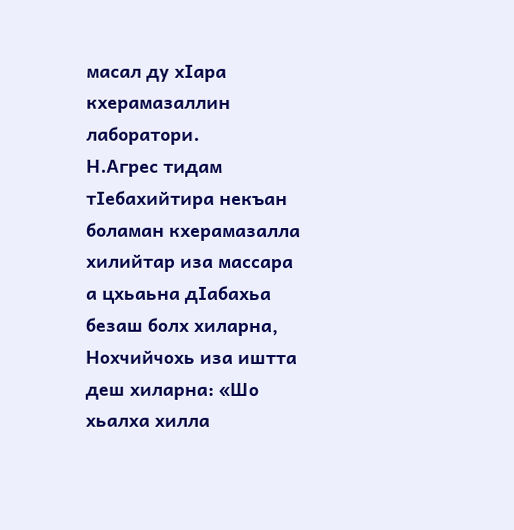масал ду хIара кхерамазаллин лаборатори.
Н.Агрес тидам тIебахийтира некъан боламан кхерамазалла хилийтар иза массара а цхьаьна дIабахьа безаш болх хиларна, Нохчийчохь иза иштта деш хиларна: «Шо хьалха хилла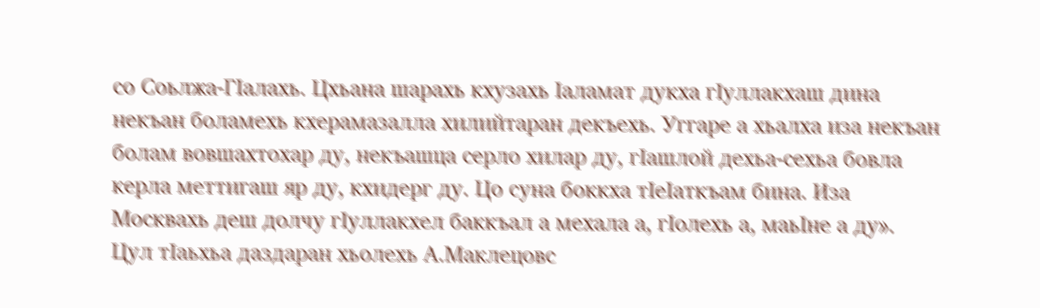со Соьлжа-ГIалахь. Цхьана шарахь кхузахь Iаламат дукха гIуллакхаш дина некъан боламехь кхерамазалла хилийтаран декъехь. Уггаре а хьалха иза некъан болам вовшахтохар ду, некъашца серло хилар ду, гIашлой дехьа-сехьа бовла керла меттигаш яр ду, кхидерг ду. Цо суна боккха тIеIаткъам бина. Иза Москвахь деш долчу гIуллакхел баккъал а мехала а, гIолехь а, маьIне а ду».
Цул тIаьхьа даздаран хьолехь А.Маклецовс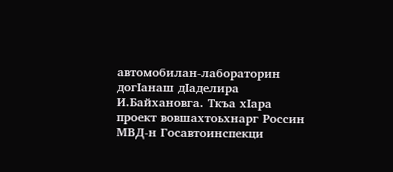автомобилан-лабораторин догIанаш дIаделира И.Байхановга. Ткъа хIара проект вовшахтоьхнарг Россин МВД-н Госавтоинспекци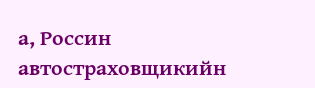а, Россин автостраховщикийн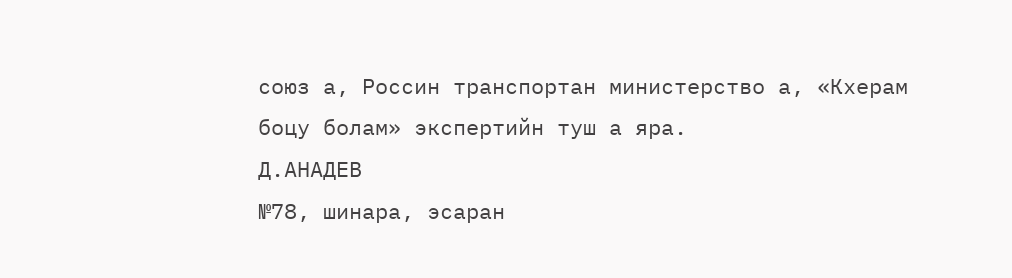союз а, Россин транспортан министерство а, «Кхерам боцу болам» экспертийн туш а яра.
Д.АНАДЕВ
№78, шинара, эсаран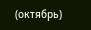(октябрь)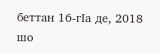беттан 16-гIа де, 2018 шо